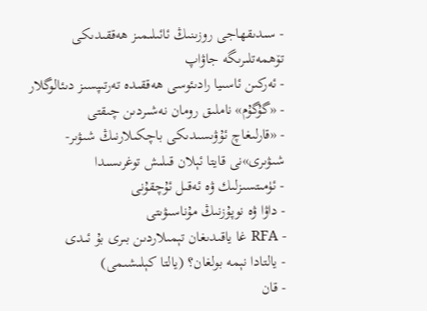- سىدىقھاجى روزىنىڭ ئائىلىمىز ھەققىدىكى تۆھمەتلىرىگە جاۋاپ
- ئەركىن ئاسىيا رادىئوسى ھەققىدە تەرتىپسىز دىئالوگلار
- «گۇگۇم» ناملىق رومان نەشىردىن چىقتى
- «قارلىغاچ ئۇۋىسىدىكى باچكىلارنىڭ شىۋىر-شىۋىرى»نى قايتا ئېلان قىلىش توغرىسىدا
- ئۈمىتسىزلىك ۋە ئەقىل ئۇچقۇنى
- داۋا ۋە نوپۇزنىڭ مۇناسىۋىتى
- RFA غا ياقىدىغان تېمىلاردىن بىرى بۇ ئىدى
- يالتادا نېمە بولغان؟ (يالتا كېلىشىمى)
- قان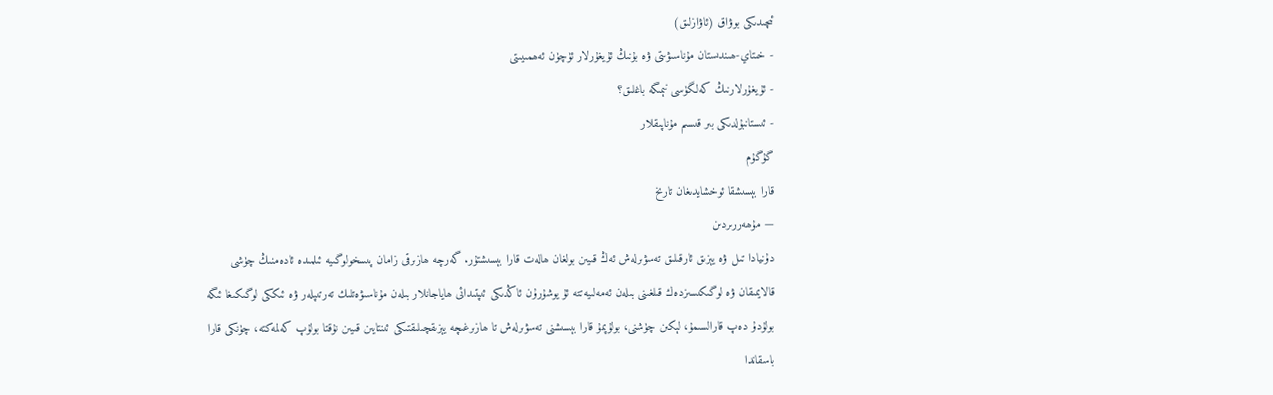ئىچىدىكى بوۋاق (ئاۋازلىق)
- خىتاي-ھىندىستان مۇناسىۋىتى ۋە بۇنىڭ ئۇيغۇرلار ئۈچۈن ئەھمىيىتى
- ئۇيغۇرلارنىڭ كەلگۈسى نېمىگە باغلىق؟
- ئىستانبۇلدىكى بىر قىسىم مۇناپىقلار
گۇگۇم
قارا بېسىشقا ئوخشايدىغان تارىخ
— مۇھەررىردىن
دۇنيادا تىل ۋە يېزىق ئارقىلىق تەسۋىرلەش ئەڭ قىيىن بولغان ھالەت قارا بېسىشتۇر. گەرچە ھازىرقى زامان پىسخولوگىيە ئىلمىدە ئادەمنىڭ چۈشى قالايمىقان ۋە لوگىكىسىزدەك قىلغىنى بىلەن ئەمەلىيەتتە ئۇ يوشۇرۇن ئاڭدىكى ئىپتىدائى ھاياجانلار بىلەن مۇناسىۋەتلىك تەرتىپلەر ۋە ئىككى لوگىكىغا ئىگە بولۇدۇ دەپ قارالسىمۇ، لېكىن چۈشنى، بولۇپمۇ قارا بېسىشنى تەسۋىرلەش تا ھازىرغىچە يېزىقچىلىقتىكى ئىنتايىن قىيىن نۇقتا بولۇپ كەلمەكتە، چۈنكى قارا باسقاندا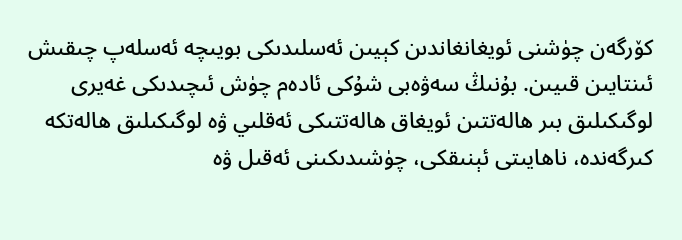كۆرگەن چۈشنى ئويغانغاندىن كېيىن ئەسلىدىكى بويىچە ئەسلەپ چىقىش ئىنتايىن قىيىن. بۇنىڭ سەۋەبى شۇكى ئادەم چۈش ئىچىدىكى غەيرى لوگىكىلىق بىر ھالەتتىن ئويغاق ھالەتتىكى ئەقلىي ۋە لوگىكىلىق ھالەتكە كىرگەندە، ناھايىتى ئېنىقكى، چۈشىدىكىنى ئەقىل ۋە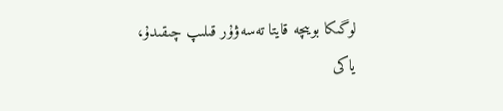لوگىكا بويىچە قايتا تەسەۋۇر قىلىپ چىقىدۇ، ياكى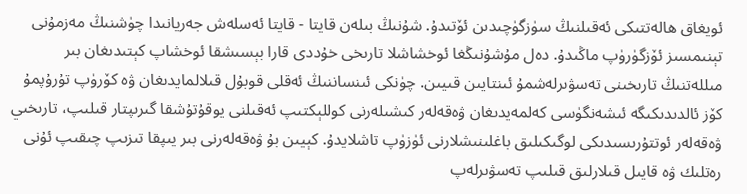ئويغاق ھالەتتىكى ئەقىلنىڭ سۈزگۈچىدىن ئۆتىدۇ. شۇنىڭ بىلەن قايتا - قايتا ئەسلەش جەريانىدا چۈشنىڭ مەزمۇنى تېنىمسىز ئۆزگۈرۈپ ماڭىدۇ. دەل مۇشۇنىڭغا ئوخشاشلا تارىخى خۇددى قارا بېسىشقا ئوخشاپ كېتىدىغان بىر مىللەتنىڭ تارىخىنى تەسۋىرلەشمۇ ئىنتايىن قىيىن. چۈنكى ئىنساننىڭ ئەقلى قوبۇل قىلالمايدىغان ۋە كۆرۈپ تۇرۇپمۇ كۆز ئالدىدىكىگە ئىشەنگۈسى كەلمەيدىغان ۋەقەلەر كىشىلەرنى كوللېكتىپ ئەقىلنى يوقۇتۇشقا گىرىپتار قىلىپ، تارىخىي ۋەقەلەر ئوتتۇرىسىدىكى لوگىكىلىق باغلىنىشلارنى ئۈزۈپ تاشلايدۇ. كېيىن بۇ ۋەقەلەرنى بىر يىپقا تىزىپ چىقىپ ئۇنى رەتلىك ۋە قايىل قىلارلىق قىلىپ تەسۋىرلەپ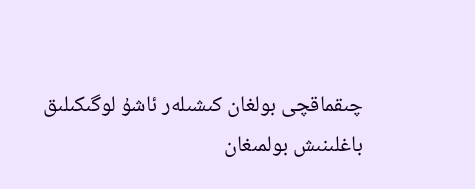چىقماقچى بولغان كىشىلەر ئاشۇ لوگىكىلىق باغلىنىش بولمىغان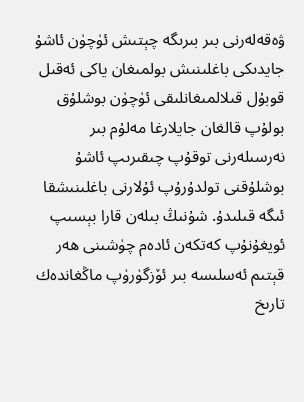ۋەقەلەرنى بىر بىرىگە چېتىش ئۈچۈن ئاشۇ جايدىكى باغلىنىش بولمىغان ياكى ئەقىل قوبۇل قىلالمىغانلىقى ئۈچۈن بوشلۇق بولۇپ قالغان جايلارغا مەلۇم بىر نەرسىلەرنى توقۇپ چىقىرىپ ئاشۇ بوشلۇقنى تولدۇرۇپ ئۇلارنى باغلىنىشقا ئىگە قىلىدۇ. شۇنىڭ بىلەن قارا بېسىپ ئويغۇنۇپ كەتكەن ئادەم چۈشىنى ھەر قېتىم ئەسلىسە بىر ئۆزگۈرۈپ ماڭغاندەك تارىخ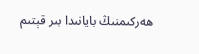ھەركىمنىڭ بايانىدا بىر قېتىم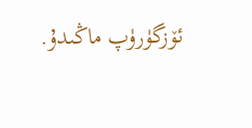ئۆزگۈرۈپ ماڭىدۇ.